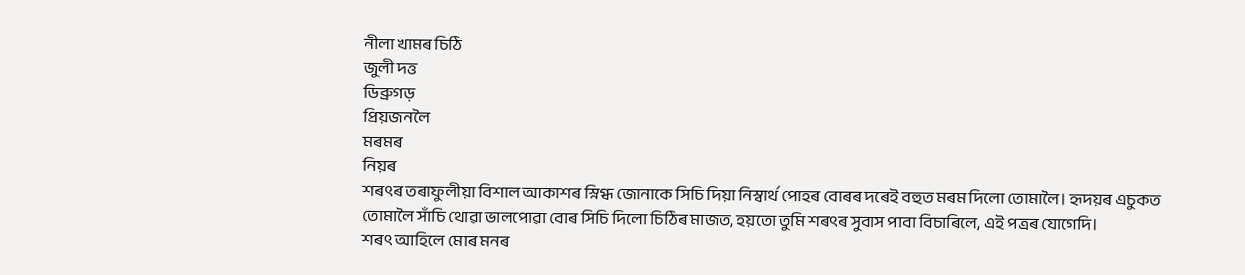নীলা খামৰ চিঠি
জুলী দত্ত
ডিব্ৰুগড়
প্ৰিয়জনলৈ
মৰমৰ
নিয়ৰ
শৰৎৰ তৰাফুলীয়া বিশাল আকাশৰ স্নিগ্ধ জোনাকে সিচি দিয়া নিস্বাৰ্থ পোহৰ বোৰৰ দৰেই বহুত মৰম দিলো তোমালৈ। হৃদয়ৰ এচুকত তোমালৈ সাঁচি থোৱা ভালপোৱা বোৰ সিচি দিলো চিঠিৰ মাজত, হয়তো তুমি শৰৎৰ সুবাস পাবা বিচাৰিলে, এই পত্ৰৰ যোগেদি।
শৰৎ আহিলে মোৰ মনৰ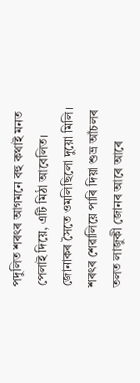পদুলিত শৰৎৰ আগমনে বহু কথাই মনত পেলাই দিয়ে, এটি মিঠা আবেলিত। জোনাকৰ সৈতে ওমলিছিলো দুয়ো মিলি। শৰৎৰ শেৱালিয়ে পাৰি দিয়া শুভ্ৰ আঁচলৰ তলত লাজুকী জোনৰ আৰে আৰে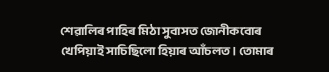শেৱালিৰ পাহিৰ মিঠা সুবাসত জোনীকবোৰ খেপিয়াই সাচিছিলো হিয়াৰ আঁচলত। তোমাৰ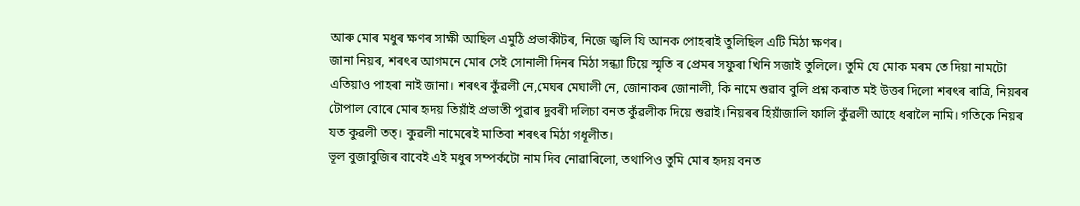আৰু মোৰ মধুৰ ক্ষণৰ সাক্ষী আছিল এমুঠি প্ৰভাকীটৰ, নিজে জ্বলি যি আনক পোহৰাই তুলিছিল এটি মিঠা ক্ষণৰ।
জানা নিয়ৰ, শৰৎৰ আগমনে মোৰ সেই সোনালী দিনৰ মিঠা সন্ধ্যা টিয়ে স্মৃতি ৰ প্ৰেমৰ সফুৰা খিনি সজাই তুলিলে। তুমি যে মোক মৰম তে দিয়া নামটো এতিয়াও পাহৰা নাই জানা। শৰৎৰ কুঁৱলী নে,মেঘৰ মেঘালী নে, জোনাকৰ জোনালী, কি নামে শুৱাব বুলি প্ৰশ্ন কৰাত মই উত্তৰ দিলো শৰৎৰ ৰাত্ৰি, নিয়ৰৰ টোপাল বোৰে মোৰ হৃদয় তিয়াঁই প্ৰভাতী পুৱাৰ দুবৰী দলিচা বনত কুঁৱলীক দিয়ে শুৱাই।নিয়ৰৰ হিয়াঁজালি ফালি কুঁৱলী আহে ধৰালৈ নামি। গতিকে নিয়ৰ যত কুৱলী তত্। কুৱলী নামেৰেই মাতিবা শৰৎৰ মিঠা গধূলীত।
ভূল বুজাবুজিৰ বাবেই এই মধুৰ সম্পর্কটো নাম দিব নোৱাৰিলো, তথাপিও তুমি মোৰ হৃদয় বনত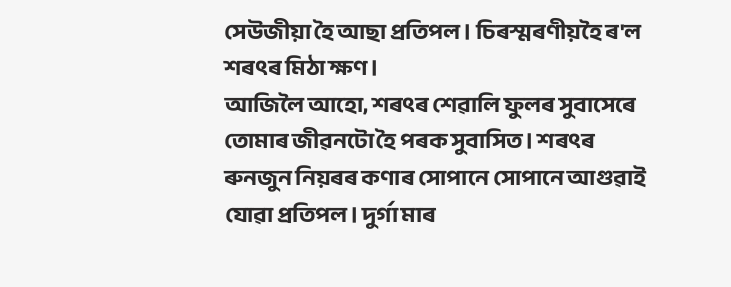সেউজীয়া হৈ আছা প্ৰতিপল। চিৰস্মৰণীয়হৈ ৰ'ল শৰৎৰ মিঠা ক্ষণ।
আজিলৈ আহো, শৰৎৰ শেৱালি ফুলৰ সুবাসেৰে তোমাৰ জীৱনটো হৈ পৰক সুবাসিত। শৰৎৰ ৰুনজুন নিয়ৰৰ কণাৰ সোপানে সোপানে আগুৱাই যোৱা প্ৰতিপল। দুৰ্গা মাৰ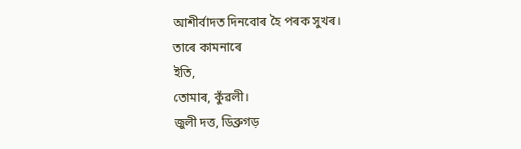আশীর্বাদত দিনবোৰ হৈ পৰক সুখৰ।
তাৰে কামনাৰে
ইতি,
তোমাৰ, কুঁৱলী।
জুলী দত্ত, ডিব্ৰুগড়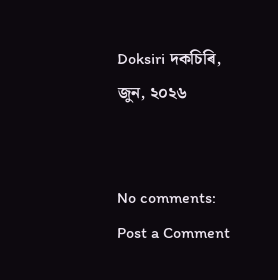Doksiri দকচিৰি, জুন, ২০২৬


No comments:
Post a Comment